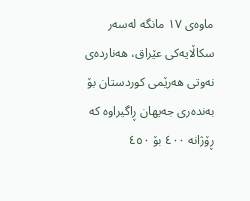ماوەی ١٧ مانگە لەسەر سکاڵایەکی عێراق، هەناردەی نەوتی هەرێمی کوردستان بۆ بەندەری جەیهان ڕاگیراوە کە ڕۆژانە ٤٠٠ بۆ ٤٥٠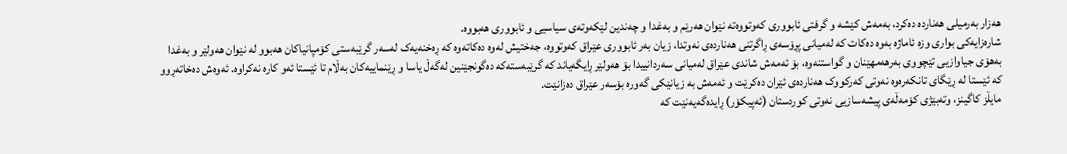هەزار بەرمیلی هەناردە دەکرد، بەمەش کێشە و گرفتی ئابووری کەوتووەتە نێوان هەرێم و بەغدا و چەندین لێکەوتەی سیاسیی و ئابووری هەبووە.
شارەزایەکی بواری وزە ئاماژە بەوە دەکات کە لەمیانی پڕۆسەی ڕاگرتنی هەناردەی نەوتدا، زیان بەر ئابووری عێراق کەوتووە، جەختیش لەوە دەکاتەوە کە ڕەخنەیەک لەسەر گرێبەستی کۆمپانیاکان هەبوو لە نێوان هەولێر و بەغدا بەهۆی جیاوازیی تێچووی بەرهەمهێنان و گواستنەوە، بۆ ئەمەش شاندی عێراق لەمیانی سەردانییدا بۆ هەولێر ڕایگەیاند کە گرێبەستەکە دەگونجێنین لەگەڵ یاسا و ڕێنماییەکان بەڵام تا ئێستا ئەو کارە نەکراوە. ئەوەش دەخاتەڕوو کە ئێستا لە ڕێگای تانکەرەوە نەوتی کەرکووک هەناردەی ئێران دەکرێت و ئەمەش بە زیانێکی گەورە بۆسەر عێراق دەزانێت.
مایڵز کاگینز، وتەبێژی کۆمەڵەی پیشەسازیی نەوتی کوردستان (ئەپیکۆر) ڕایدەگەیەنێت کە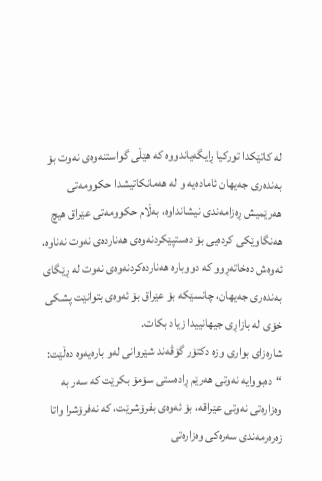لە کاتێکدا تورکیا ڕایگەیاندووە کە هێڵی گواستنەوەی نەوت بۆ بەندەری جەیهان ئامادەیە و لە هەمانکاتیشدا حکوومەتی هەرێمیش ڕەزامەندی نیشانداوە، بەڵام حکوومەتی عێراق هیچ هەنگاوێکی کردەیی بۆ دەستپێکردنەوەی هەناردەی نەوت نەناوە، ئەوەش دەخاتەڕوو کە دووبارە هەناردەکردنەوەی نەوت لە ڕێگای بەندەری جەیهان، چانسێکە بۆ عێراق بۆ ئەوەی بتوانێت پشکی خۆی لە بازاڕی جیهانییدا زیاد بکات.
شارەزای بواری وزە دکتۆر گۆڤەند شێروانی لەو بارەیەوە دەڵێت: “دەبووایە نەوتی هەرێم ڕادەستی سۆمۆ بکرێت کە سەر بە وەزارەتی نەوتی عێراقە، بۆ ئەوەی بفرۆشرێت، کە نەفرۆشرا واتا زەرەرمەندی سەرەکی وەزارەتی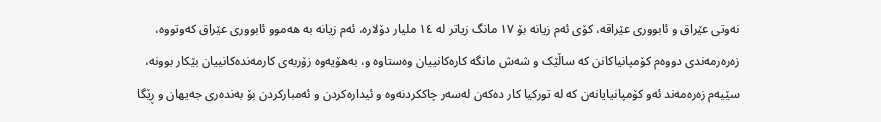نەوتی عێراق و ئابووری عێراقە، کۆی ئەم زیانە بۆ ١٧ مانگ زیاتر لە ١٤ ملیار دۆلارە، ئەم زیانە بە هەموو ئابووری عێراق کەوتووە، زەرەرمەندی دووەم کۆمپانیاکانن کە ساڵێک و شەش مانگە کارەکانییان وەستاوە و، بەهۆیەوە زۆربەی کارمەندەکانییان بێکار بوونە، سێیەم زەرەمەند ئەو کۆمپانیایانەن کە لە تورکیا کار دەکەن لەسەر چاککردنەوە و ئیدارەکردن و ئەمبارکردن بۆ بەندەری جەیهان و ڕێگا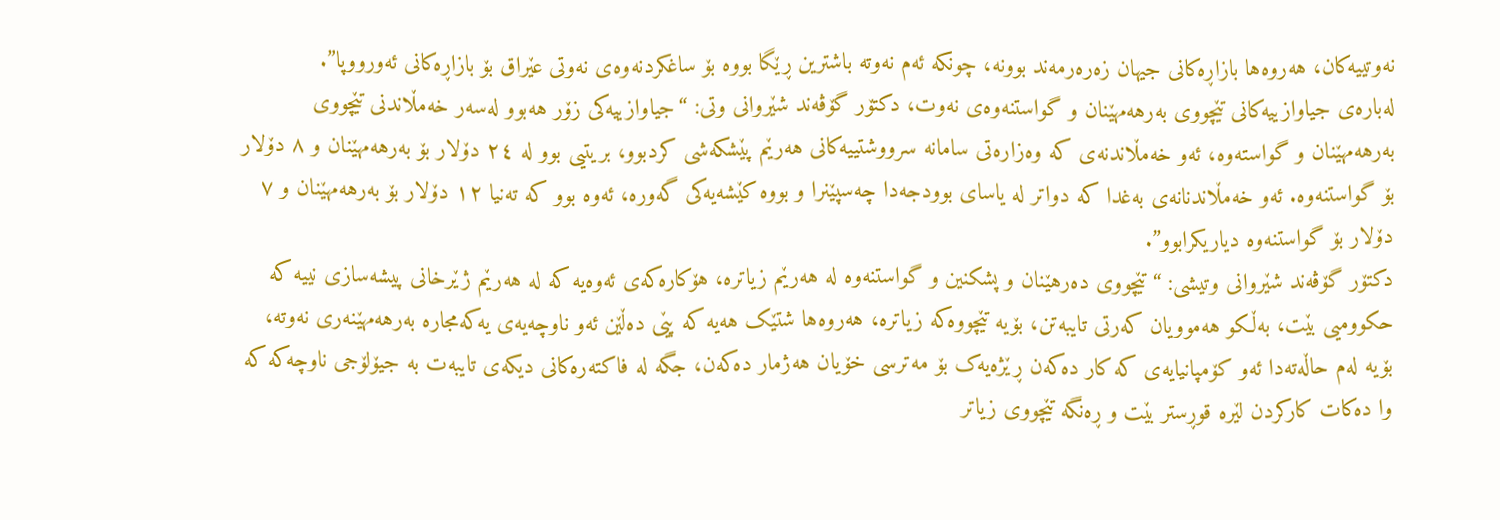نەوتییەکان، هەروەها بازاڕەکانی جیهان زەرەرمەند بوونە، چونکە ئەم نەوتە باشترین ڕێگا بووە بۆ ساغکردنەوەی نەوتی عێراق بۆ بازاڕەکانی ئەورووپا”.
لەبارەی جیاوازییەکانی تێچووی بەرهەمهێنان و گواستنەوەی نەوت، دکتۆر گۆڤەند شێروانی وتی: “جیاوازییەکی زۆر هەبوو لەسەر خەمڵاندنی تێچووی بەرهەمهێنان و گواستەوە، ئەو خەمڵاندنەی کە وەزارەتی سامانە سرووشتییەکانی هەرێم پێشکەشی کردبوو، بریتیی بوو لە ٢٤ دۆلار بۆ بەرهەمهێنان و ٨ دۆلار بۆ گواستنەوە. ئەو خەمڵاندنانەی بەغدا کە دواتر لە یاسای بوودجەدا چەسپێنرا و بووە کێشەیەکی گەورە، ئەوە بوو کە تەنیا ١٢ دۆلار بۆ بەرهەمهێنان و ٧ دۆلار بۆ گواستنەوە دیاریکرابوو”.
دکتۆر گۆڤەند شێروانی وتیشی: “تێچووی دەرهێنان و پشکنین و گواستنەوە لە هەرێم زیاترە، هۆکارەکەی ئەوەیە کە لە هەرێم ژێرخانی پیشەسازی نییە کە حکوومیی بێت، بەڵکو هەموویان کەرتی تایبەتن، بۆیە تێچووەکە زیاترە، هەروەها شتێک هەیە کە پێی دەڵێن ئەو ناوچەیەی یەکەمجارە بەرهەمهێنەری نەوتە، بۆیە لەم حاڵەتەدا ئەو کۆمپانیایەی کە کار دەکەن ڕێژەیەک بۆ مەترسی خۆیان هەژمار دەکەن، جگە لە فاکتەرەکانی دیکەی تایبەت بە جیۆلۆجی ناوچەکە کە وا دەکات کارکردن لێرە قوڕستر بێت و ڕەنگە تێچووی زیاتر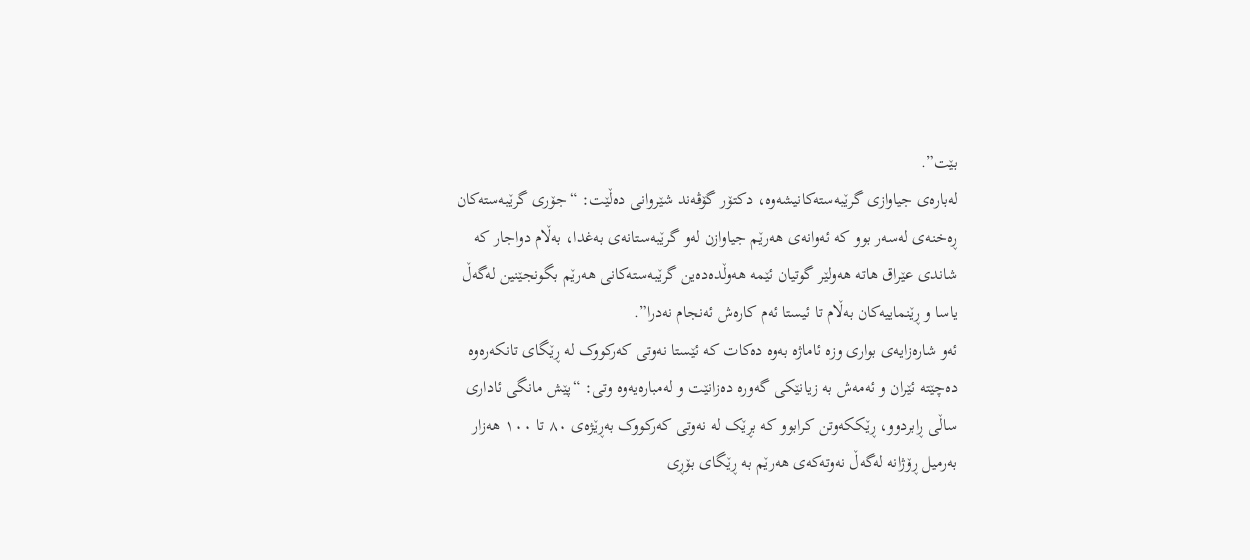بێت”.
لەبارەی جیاوازی گرێبەستەکانیشەوە، دکتۆر گۆڤەند شێروانی دەڵێت: “جۆری گرێبەستەکان ڕەخنەی لەسەر بوو کە ئەوانەی هەرێم جیاوازن لەو گرێبەستانەی بەغدا، بەڵام دواجار کە شاندی عێراق هاتە هەولێر گوتیان ئێمە هەوڵدەدەین گرێبەستەکانی هەرێم بگونجێنین لەگەڵ یاسا و ڕێنماییەکان بەڵام تا ئیستا ئەم کارەش ئەنجام نەدرا”.
ئەو شارەزایەی بواری وزە ئاماژە بەوە دەکات کە ئێستا نەوتی کەرکووک لە ڕێگای تانکەرەوە دەچێتە ئێران و ئەمەش بە زیانێکی گەورە دەزانێت و لەمبارەیەوە وتی: “پێش مانگی ئاداری ساڵی ڕابردوو، ڕێککەوتن کرابوو کە بڕێک لە نەوتی کەرکووک بەڕێژەی ٨٠ تا ١٠٠ هەزار بەرمیل ڕۆژانە لەگەڵ نەوتەکەی هەرێم بە ڕێگای بۆڕی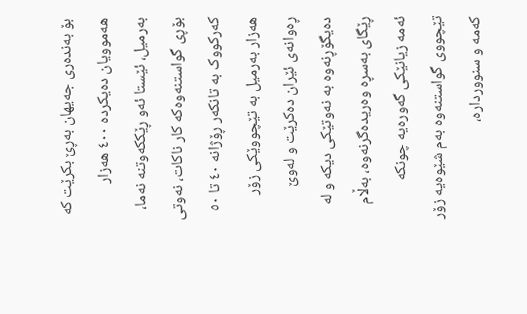بۆ بەندەری جەیهان بەڕێ بکرێت کە هەموویان دەیکردە ٤٠٠ هەزار بەرمیل، ئێستا ئەو ڕێککەوتنە نەما، بۆڕی گواستنەوەکە کار ناکات، نەوتی کەرکووک بە تانکەر ڕۆژانە ٤٠ تا ٥٠ هەزار بەرمیل بە تێچووێکی زۆر ڕەوانەی ئێران دەکرێت و لەوێ دەیگۆڕنەوە بە نەوتێکی دیکە و لە ڕێگای بەسڕە وەریدەگرنەوە، بەڵام ئەمە زیانێکی گەورەیە چونکە تێچووی گواستنەوە بەم شێوەیە زۆر کەمە و سنووردارە،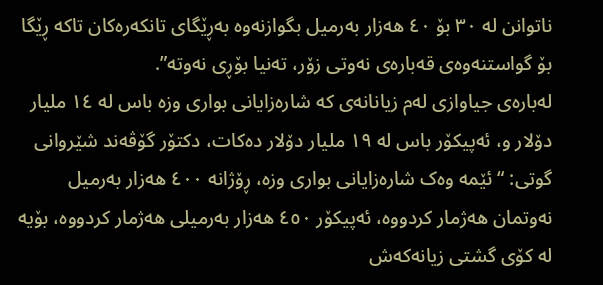ناتوانن لە ٣٠ بۆ ٤٠ هەزار بەرمیل بگوازنەوە بەڕێگای تانکەرەکان تاکە ڕێگا بۆ گواستنەوەی قەبارەی نەوتی زۆر، تەنیا بۆڕی نەوتە”.
لەبارەی جیاوازی لەم زیانانەی کە شارەزایانی بواری وزە باس لە ١٤ ملیار دۆلار و، ئەپیکۆر باس لە ١٩ ملیار دۆلار دەکات، دکتۆر گۆڤەند شێروانی گوتی: “ئێمە وەک شارەزایانی بواری وزە، ڕۆژانە ٤٠٠ هەزار بەرمیل نەوتمان هەژمار کردووە، ئەپیکۆر ٤٥٠ هەزار بەرمیلی هەژمار کردووە، بۆیە لە کۆی گشتی زیانەکەش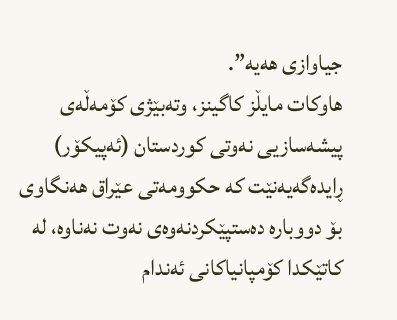جیاوازی هەیە”.
هاوکات مایڵز کاگینز، وتەبێژی کۆمەڵەی پیشەسازیی نەوتی کوردستان (ئەپیکۆر) ڕایدەگەیەنێت کە حکوومەتی عێراق هەنگاوی بۆ دووبارە دەستپێکردنەوەی نەوت نەناوە، لە کاتێکدا کۆمپانیاکانی ئەندام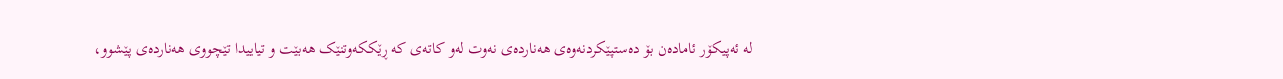لە ئەپیکۆر ئامادەن بۆ دەستپێکردنەوەی هەناردەی نەوت لەو کاتەی کە ڕێککەوتنێک هەبێت و تیاییدا تێچووی هەناردەی پێشوو،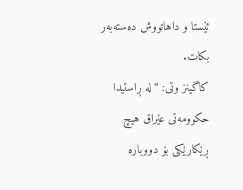ئێستا و داهاتووش دەستەبەر بکات.
کاگینز وتی: “لە ڕاستیدا حکوومەتی عێراق هیچ ڕێکارێکی بۆ دووبارە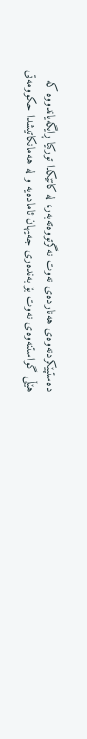دەستپێکردنەوەی هەناردەی نەوت نەگرتووەتەبەر، لە کاتێکدا تورکیا ڕایگەیاندووە کە هێڵی گواستنەوەی نەوت بۆ بەندەری جەیهان ئامادەیە و لە هەمانکاتیشدا حکوومەتی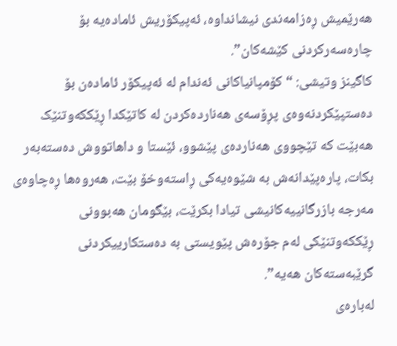هەرێمیش ڕەزامەندی نیشانداوە، ئەپیکۆریش ئامادەیە بۆ چارەسەرکردنی کێشەکان”.
کاگینز وتیشی: “کۆمپانیاکانی ئەندام لە ئەپیکۆر ئامادەن بۆ دەستپێکردنەوەی پڕۆسەی هەناردەکردن لە کاتێکدا ڕێککەوتنێک هەبێت کە تێچووی هەناردەی پێشوو، ئێستا و داهاتووش دەستەبەر بکات، پارەپێدانەش بە شێوەیەکی ڕاستەوخۆ بێت، هەروەها ڕەچاوەی مەرجە بازرگانییەکانیشی تیادا بکرێت، بێگومان هەبوونی ڕێککەوتنێکی لەم جۆرەش پێویستی بە دەستکارییکردنی گرێبەستەکان هەیە”.
لەبارەی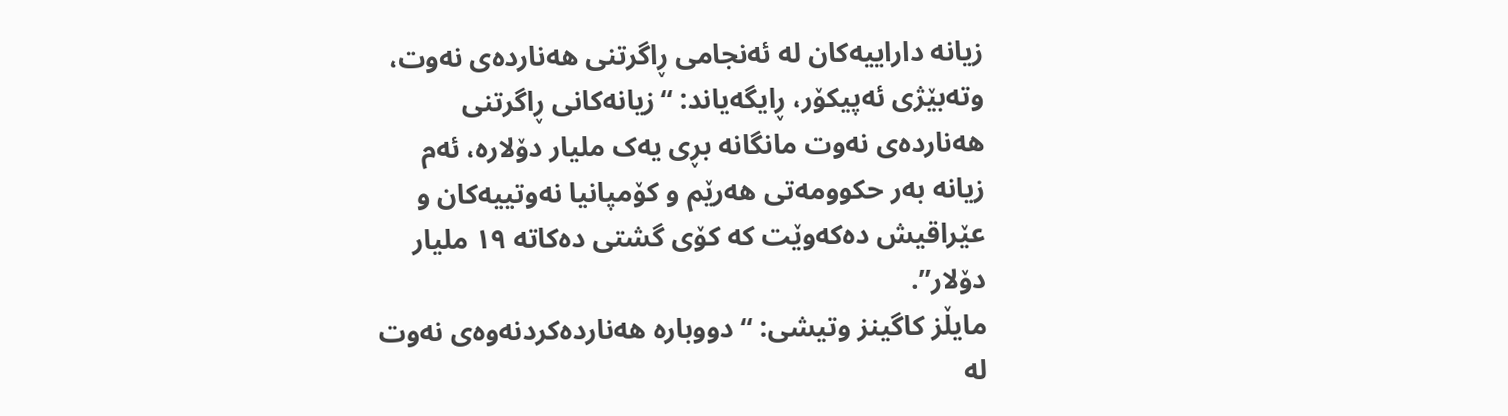زیانە داراییەکان لە ئەنجامی ڕاگرتنی هەناردەی نەوت، وتەبێژی ئەپیکۆر، ڕایگەیاند: “زیانەکانی ڕاگرتنی هەناردەی نەوت مانگانە بڕی یەک ملیار دۆلارە، ئەم زیانە بەر حکوومەتی هەرێم و کۆمپانیا نەوتییەکان و عێراقیش دەکەوێت کە کۆی گشتی دەکاتە ١٩ ملیار دۆلار”.
مایڵز کاگینز وتیشی: “دووبارە هەناردەکردنەوەی نەوت لە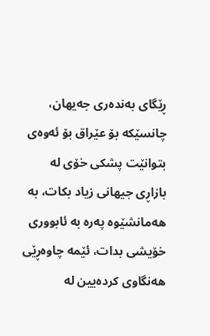ڕێگای بەندەری جەیهان، چانسێکە بۆ عێراق بۆ ئەوەی بتوانێت پشکی خۆی لە بازاڕی جیهانی زیاد بکات، بە هەمانشێوە پەرە بە ئابووری خۆیشی بدات، ئێمە چاوەڕێی هەنگاوی کردەیین لە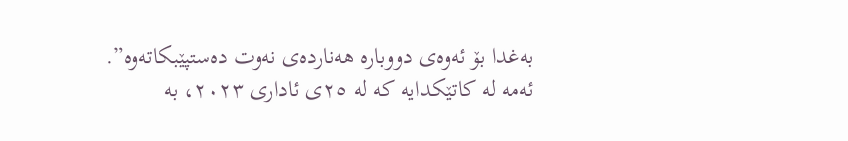بەغدا بۆ ئەوەی دووبارە هەناردەی نەوت دەستپێبکاتەوە”.
ئەمە لە کاتێکدایە کە لە ٢٥ی ئاداری ٢٠٢٣، بە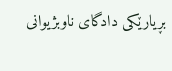بڕیارێکی دادگای ناوبژیوانی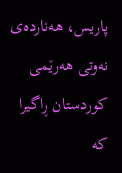پاریس، ھەناردەی نەوتی ھەرێمی کوردستان ڕاگیرا کە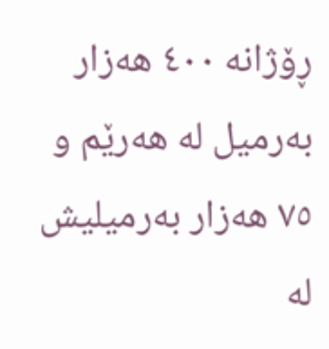ڕۆژانە ٤٠٠ ھەزار بەرمیل لە ھەرێم و ٧٥ ھەزار بەرمیلیش لە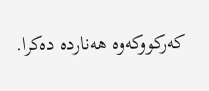کەرکووکەوە ھەناردە دەکرا.